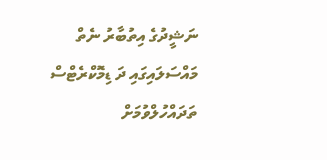ނަޝީދުގެ އިތުބާރު ނެތް މައްސަލައިގައި ދަ ޑިމޮކްރެޓްސް ތަދައްހުލްވުމަށް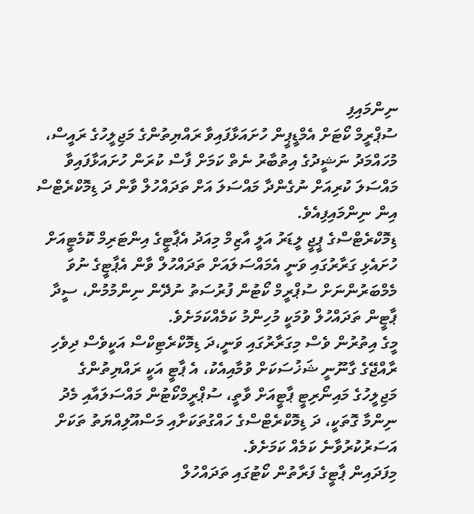ނިންމައިފި
ސުޕްރީމް ކޯޓަށް އެމްޑީޕީން ހުށައަޅާފައިވާ ރައްޔިތުންގެ މަޖިލީހުގެ ރައީސް، މުހައްމަދު ނަޝީދުގެ އިތުބާރު ނެތް ކަމަށް ފާސް ކުރަން ހުށައަޅާފައިވާ މައްސަލަ ކުރިއަށް ނުގެންދާ މައްސަލަ އަށް ތަދައްހުލް ވާން ދަ ޑިމޮކްރެޓްސް އިން ނިންމައިފިއެވެ.
ޑިމޮކްރެޓްސްގެ ޕީޖީ ލީޑަރު އަލީ އާޒިމް މިއަދު އެޕާޓީގެ އިންޓަރިމް ކޮމެޓީއަށް ހުށައެޅި ގަރާރުގައި ވަނީ އެމައްސަލައަށް ތަދައްހުލް ވާން އެޕާޓީގެ ނުވަ މެމްބަރުންނަށް ސުޕްރީމް ކޯޓުން ފުރުސަތު ނުދޭން ނިންމުމުން، ސީދާ ޕާޓީން ތަދައްހުލް ވުމަކީ މުހިންމު ކަމެއްކަމަށެވެ.
މީގެ އިތުރުން ވެސް މިގަރާރުގައި ވަނީ،ދަ ޑިމޮކްރެޓިކްސް އަކީވެސް ދިވެހި ރާއްޖޭގެ ގާނޫނީ ޝަޚުސަކަށް ވުމާއިއެކު، އެ ޕާޓީ އަކީ ރައްޔިތުންގެ މަޖިލީހުގެ މައިނޯރިޓީ ޕާޓީއަށް ވާތީ، ސުޕްރީމްކޯޓުން މައްސަލައާއި މެދު ނިންމާ ގޮތަކީ، ދަ ޑިމޮކްރެޓްސްގެ ހައްގުތަކަށާއި މަސްއޫލިއްޔަތު ތަކަށް އަސަރުކުރުވާނެ ކަމެއް ކަމަށެވެ.
މިފަދައިން ޕާޓީގެ ފަރާތުން ކޯޓުގައި ތަދައްހުލް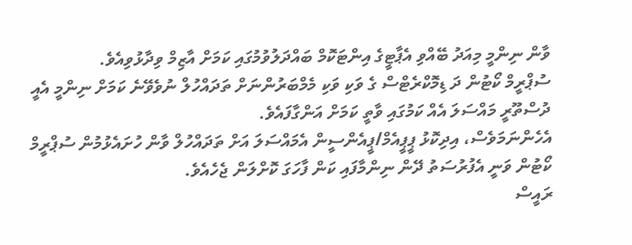ވާން ނިންމީ މިއަދު ބޭއްވި އެޕާޓީގެ އިންޓަކޮމް ބައްދަލުވުމުގައި ކަމަށް އާޒިމް ވިދާޅުވިއެވެ.
ސުޕްރީމް ކޯޓުން ދަ ޑިމޮކްރެޓްސް ގެ ވަކި ވަކި މެމްބަރުންނަށް ތަދައްހުލް ނުވެވޭނެ ކަމަށް ނިންމީ އެއީ ދުސްތޫރީ މައްސަލަ އެއް ކަމުގައި ވާތީ ކަމަށް އަންގާފައެވެ.
އެހެންނަމަވެސް، އިދިކޮޅު ޕީޕީއެމް/ޕީއެންސީން އެމައްސަލަ އަށް ތަދައްހުލް ވާން ހުށައެޅުމުން ސުޕްރީމް ކޯޓުން ވަނީ އެފުރުސަތު ދޭން ނިންމާފައި ކަން ފާހަގަ ކޮށްލަން ޖެހެއެވެ.
ރައީސް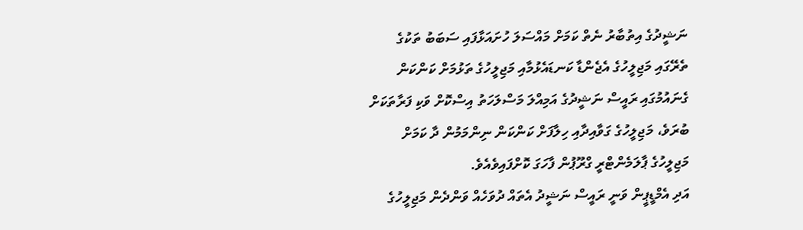ނަޝީދުގެ އިތުބާރު ނެތް ކަމަށް މައްސަލަ ހުށައަޅާފައި ސަބަބު ތަކުގެ ތެރޭގައި މަޖިލީހުގެ އެޖެންޑާ ކަނޑައެޅުމާއި މަޖިލީހުގެ ތަޅުމަށް ކަންކަން ގެނައުމުގައި ރައީސް ނަޝީދުގެ އަމިއްލަ މަސްލަހަތު އިސްކޮށް ވަކި ފަރާތަކަށް ބުރަވެ، މަޖިލީހުގެ ގަވާއިދާއި ހިލާފަށް ކަންކަން ނިންމަމުން ދާ ކަމަށް މަޖިލީހުގެ ޕާލަމެންޓްރީ ގްރޫޕުން ފާހަގަ ކޮށްފައިވެއެވެ.
އަދި އެމްޑީޕީން ވަނީ ރައީސް ނަޝީދު އެތައް ދުވަހެއް ވަންދެން މަޖިލީހުގެ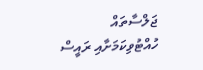ޖަލްސާތައް ހުއްޓުވިކަމަށާއި ރައީސް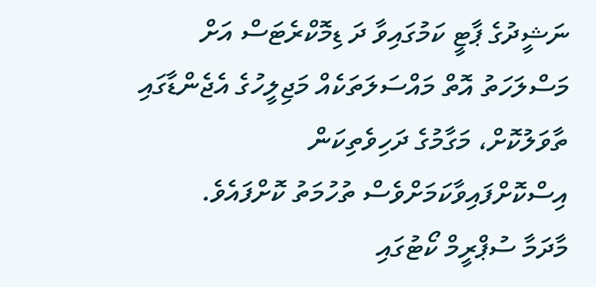ނަޝީދުގެ ޕާޓީ ކަމުގައިވާ ދަ ޑިމޮކްރެޓަސް އަށް މަސްލަހަތު އޮތް މައްސަލަތަކެއް މަޖިލީހުގެ އެޖެންޑާގައި ތާވަލުކޮށް، މަގާމުގެ ދަހިވެތިކަން އިސްކޮށްފައިވާކަމަށްވެސް ތުހުމަތު ކޮށްފައެވެ.
މާދަމާ ސުޕްރީމް ކޯޓުގައި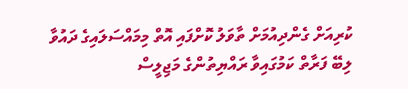ކުރިއަށް ގެންދިއުމަށް ތާވަލު ކޮށްފައި އޮތް މިމައްސަލައިގެ ދައުވާ ލިބޭ ފަރާތް ކަމުގައިވާ ރައްޔިތުންގެ މަޖިލީސް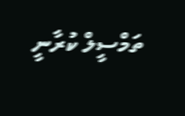ތަމްސީލް ކުރާނީ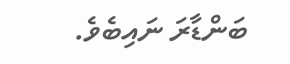ބަންޑާރަ ނައިބެވެ.